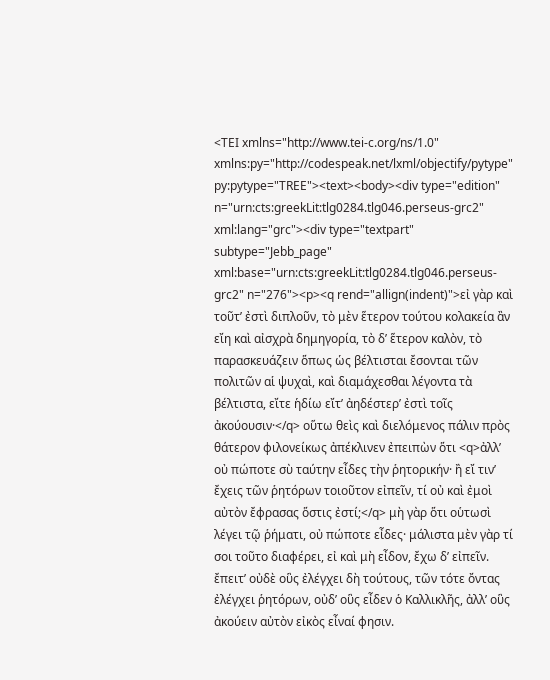<TEI xmlns="http://www.tei-c.org/ns/1.0" xmlns:py="http://codespeak.net/lxml/objectify/pytype" py:pytype="TREE"><text><body><div type="edition" n="urn:cts:greekLit:tlg0284.tlg046.perseus-grc2" xml:lang="grc"><div type="textpart" subtype="Jebb_page" xml:base="urn:cts:greekLit:tlg0284.tlg046.perseus-grc2" n="276"><p><q rend="allign(indent)">εἰ γὰρ καὶ τοῦτʼ ἐστὶ διπλοῦν, τὸ μὲν ἕτερον τούτου κολακεία ἂν εἴη καὶ αἰσχρὰ δημηγορία, τὸ δʼ ἕτερον καλὸν, τὸ παρασκευάζειν ὅπως ὡς βέλτισται ἔσονται τῶν πολιτῶν αἱ ψυχαὶ, καὶ διαμάχεσθαι λέγοντα τὰ βέλτιστα, εἴτε ἡδίω εἴτʼ ἀηδέστερʼ ἐστὶ τοῖς ἀκούουσιν·</q> οὕτω θεὶς καὶ διελόμενος πάλιν πρὸς θάτερον φιλονείκως ἀπέκλινεν ἐπειπὼν ὅτι <q>ἀλλʼ οὐ πώποτε σὺ ταύτην εἶδες τὴν ῥητορικήν· ἢ εἴ τινʼ ἔχεις τῶν ῥητόρων τοιοῦτον εἰπεῖν, τί οὐ καὶ ἐμοὶ αὐτὸν ἔφρασας ὅστις ἐστί;</q> μὴ γὰρ ὅτι οὑτωσὶ λέγει τῷ ῥήματι, οὐ πώποτε εἶδες· μάλιστα μὲν γὰρ τί σοι τοῦτο διαφέρει, εἰ καὶ μὴ εἶδον, ἔχω δʼ εἰπεῖν. ἔπειτʼ οὐδὲ οὓς ἐλέγχει δὴ τούτους, τῶν τότε ὄντας ἐλέγχει ῥητόρων, οὐδʼ οὓς εἶδεν ὁ Καλλικλῆς, ἀλλʼ οὓς ἀκούειν αὐτὸν εἰκὸς εἶναί φησιν.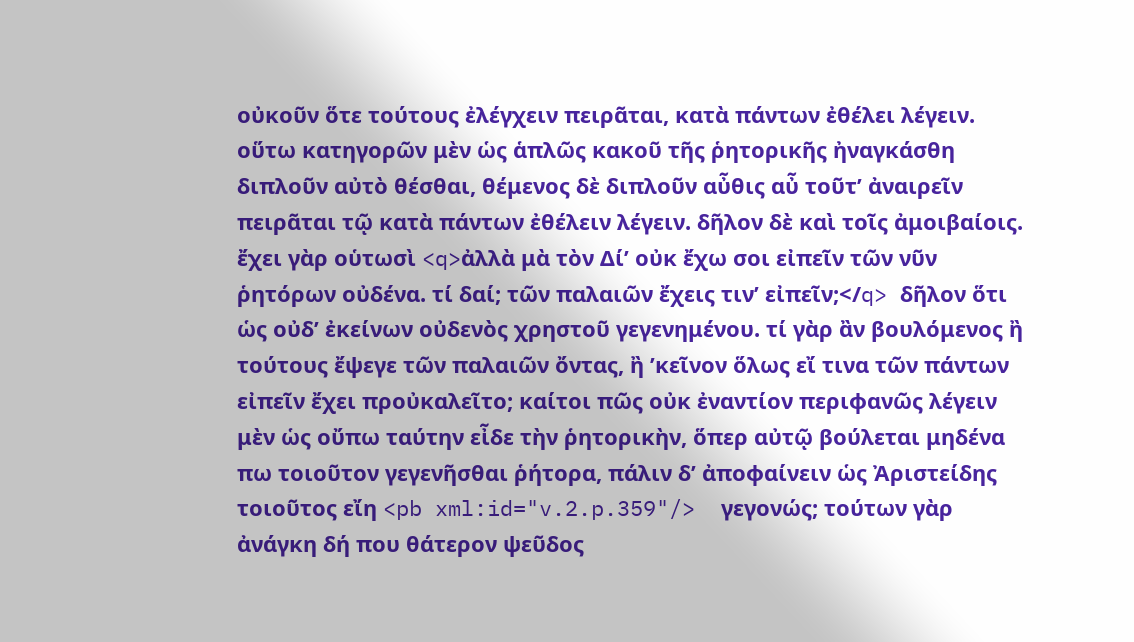οὐκοῦν ὅτε τούτους ἐλέγχειν πειρᾶται, κατὰ πάντων ἐθέλει λέγειν. οὕτω κατηγορῶν μὲν ὡς ἁπλῶς κακοῦ τῆς ῥητορικῆς ἠναγκάσθη διπλοῦν αὐτὸ θέσθαι, θέμενος δὲ διπλοῦν αὖθις αὖ τοῦτʼ ἀναιρεῖν πειρᾶται τῷ κατὰ πάντων ἐθέλειν λέγειν. δῆλον δὲ καὶ τοῖς ἀμοιβαίοις. ἔχει γὰρ οὑτωσὶ <q>ἀλλὰ μὰ τὸν Δίʼ οὐκ ἔχω σοι εἰπεῖν τῶν νῦν ῥητόρων οὐδένα. τί δαί; τῶν παλαιῶν ἔχεις τινʼ εἰπεῖν;</q> δῆλον ὅτι ὡς οὐδʼ ἐκείνων οὐδενὸς χρηστοῦ γεγενημένου. τί γὰρ ἂν βουλόμενος ἢ τούτους ἔψεγε τῶν παλαιῶν ὄντας, ἢ ʼκεῖνον ὅλως εἴ τινα τῶν πάντων εἰπεῖν ἔχει προὐκαλεῖτο; καίτοι πῶς οὐκ ἐναντίον περιφανῶς λέγειν μὲν ὡς οὔπω ταύτην εἶδε τὴν ῥητορικὴν, ὅπερ αὐτῷ βούλεται μηδένα πω τοιοῦτον γεγενῆσθαι ῥήτορα, πάλιν δʼ ἀποφαίνειν ὡς Ἀριστείδης τοιοῦτος εἴη <pb xml:id="v.2.p.359"/>  γεγονώς; τούτων γὰρ ἀνάγκη δή που θάτερον ψεῦδος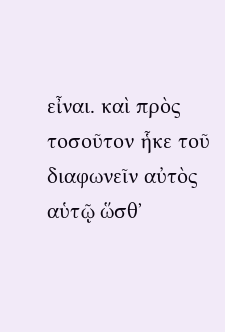εἶναι. καὶ πρὸς τοσοῦτον ἧκε τοῦ διαφωνεῖν αὐτὸς αὑτῷ ὥσθʼ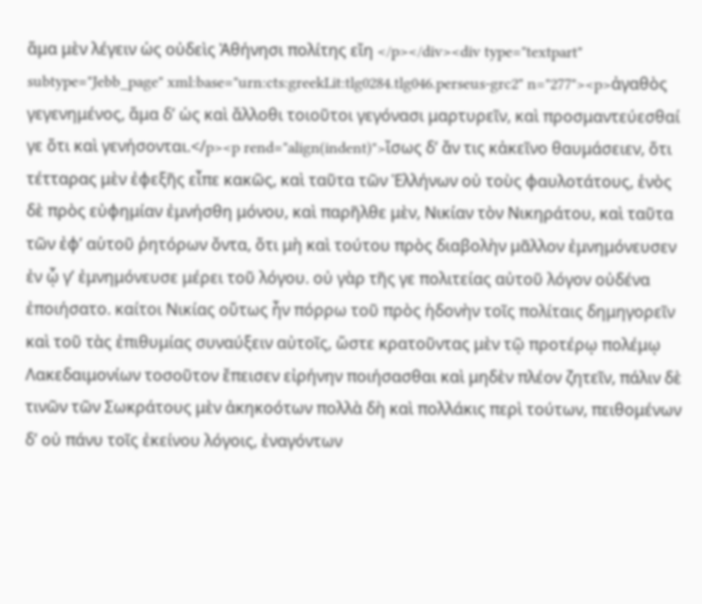ἅμα μὲν λέγειν ὡς οὐδεὶς Ἀθήνησι πολίτης εἴη </p></div><div type="textpart" subtype="Jebb_page" xml:base="urn:cts:greekLit:tlg0284.tlg046.perseus-grc2" n="277"><p>ἀγαθὸς γεγενημένος, ἅμα δʼ ὡς καὶ ἄλλοθι τοιοῦτοι γεγόνασι μαρτυρεῖν, καὶ προσμαντεύεσθαί γε ὅτι καὶ γενήσονται.</p><p rend="align(indent)">ἴσως δʼ ἄν τις κἀκεῖνο θαυμάσειεν, ὅτι τέτταρας μὲν ἐφεξῆς εἶπε κακῶς, καὶ ταῦτα τῶν Ἑλλήνων οὐ τοὺς φαυλοτάτους, ἑνὸς δὲ πρὸς εὐφημίαν ἐμνήσθη μόνου, καὶ παρῆλθε μὲν, Νικίαν τὸν Νικηράτου, καὶ ταῦτα τῶν ἐφʼ αὑτοῦ ῥητόρων ὄντα, ὅτι μὴ καὶ τούτου πρὸς διαβολὴν μᾶλλον ἐμνημόνευσεν ἐν ᾧ γʼ ἐμνημόνευσε μέρει τοῦ λόγου. οὐ γὰρ τῆς γε πολιτείας αὐτοῦ λόγον οὐδένα ἐποιήσατο. καίτοι Νικίας οὕτως ἦν πόρρω τοῦ πρὸς ἡδονὴν τοῖς πολίταις δημηγορεῖν καὶ τοῦ τὰς ἐπιθυμίας συναύξειν αὐτοῖς, ὥστε κρατοῦντας μὲν τῷ προτέρῳ πολέμῳ Λακεδαιμονίων τοσοῦτον ἔπεισεν εἰρήνην ποιήσασθαι καὶ μηδὲν πλέον ζητεῖν, πάλιν δὲ τινῶν τῶν Σωκράτους μὲν ἀκηκοότων πολλὰ δὴ καὶ πολλάκις περὶ τούτων, πειθομένων δʼ οὐ πάνυ τοῖς ἐκείνου λόγοις, ἐναγόντων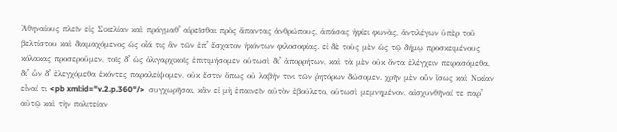Ἀθηναίους πλεῖν εἰς Σικελίαν καὶ πράγμαθʼ αἱρεῖσθαι πρὸς ἅπαντας ἀνθρώπους, ἁπάσας ἠφίει φωνὰς, ἀντιλέγων ὑπὲρ τοῦ βελτίστου καὶ διαμαχόμενος ὡς οἷά τις ἂν τῶν ἐπʼ ἔσχατον ἡκόντων φιλοσοφίας. εἰ δὲ τοὺς μὲν ὡς τῷ δήμῳ προσκειμένους κόλακας προσεροῦμεν, τοῖς δʼ ὡς ὀλιγαρχικοῖς ἐπιτιμήσομεν οὑτωσὶ διʼ ἀπορρήτων, καὶ τὰ μὲν οὐκ ὄντα ἐλέγχειν πειρασόμεθα, διʼ ὧν δʼ ἐλεγχόμεθα ἑκόντες παραλείψομεν, οὐκ ἔστιν ὅπως οὐ λαβήν τινι τῶν ῥητόρων δώσομεν. χρῆν μὲν οὖν ἴσως καὶ Νικίαν εἶναί τι <pb xml:id="v.2.p.360"/>  συγχωρῆσαι, κἂν εἰ μὴ ἐπαινεῖν αὐτὸν ἐβούλετο, οὑτωσὶ μεμνημένον, αἰσχυνθῆναί τε παρʼ αὐτῷ καὶ τὴν πολιτείαν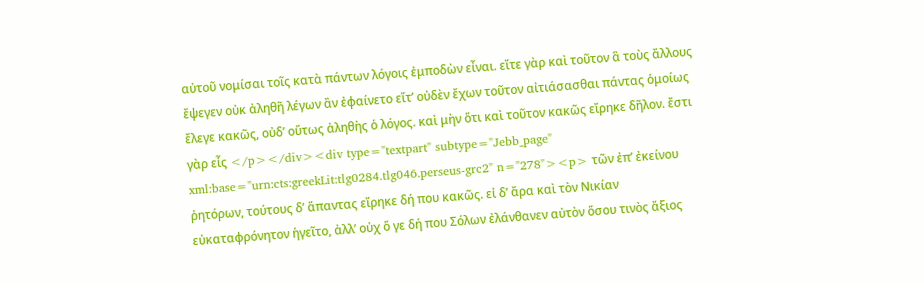αὐτοῦ νομίσαι τοῖς κατὰ πάντων λόγοις ἐμποδὼν εἶναι. εἴτε γὰρ καὶ τοῦτον ἃ τοὺς ἄλλους ἔψεγεν οὐκ ἀληθῆ λέγων ἂν ἐφαίνετο εἴτʼ οὐδὲν ἔχων τοῦτον αἰτιάσασθαι πάντας ὁμοίως ἔλεγε κακῶς, οὐδʼ οὕτως ἀληθὴς ὁ λόγος. καὶ μὴν ὅτι καὶ τοῦτον κακῶς εἴρηκε δῆλον. ἔστι γὰρ εἷς </p></div><div type="textpart" subtype="Jebb_page" xml:base="urn:cts:greekLit:tlg0284.tlg046.perseus-grc2" n="278"><p> τῶν ἐπʼ ἐκείνου ῥητόρων, τούτους δʼ ἅπαντας εἴρηκε δή που κακῶς. εἰ δʼ ἄρα καὶ τὸν Νικίαν εὐκαταφρόνητον ἡγεῖτο, ἀλλʼ οὐχ ὅ γε δή που Σόλων ἐλάνθανεν αὐτὸν ὅσου τινὸς ἄξιος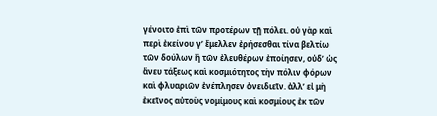γένοιτο ἐπὶ τῶν προτέρων τῇ πόλει. οὐ γὰρ καὶ περὶ ἐκείνου γʼ ἔμελλεν ἐρήσεσθαι τίνα βελτίω τῶν δούλων ἢ τῶν ἐλευθέρων ἐποίησεν, οὐδʼ ὡς ἄνευ τάξεως καὶ κοσμιότητος τὴν πόλιν φόρων καὶ φλυαριῶν ἐνέπλησεν ὀνειδιεῖν. ἀλλʼ εἰ μὴ ἐκεῖνος αὐτοὺς νομίμους καὶ κοσμίους ἐκ τῶν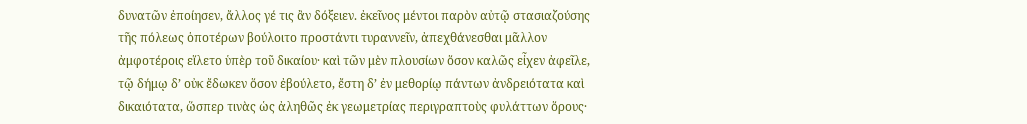δυνατῶν ἐποίησεν, ἄλλος γέ τις ἂν δόξειεν. ἐκεῖνος μέντοι παρὸν αὐτῷ στασιαζούσης τῆς πόλεως ὁποτέρων βούλοιτο προστάντι τυραννεῖν, ἀπεχθάνεσθαι μᾶλλον ἀμφοτέροις εἵλετο ὑπὲρ τοῦ δικαίου· καὶ τῶν μὲν πλουσίων ὅσον καλῶς εἶχεν ἀφεῖλε, τῷ δήμῳ δʼ οὐκ ἔδωκεν ὅσον ἐβούλετο, ἔστη δʼ ἐν μεθορίῳ πάντων ἀνδρειότατα καὶ δικαιότατα, ὥσπερ τινὰς ὡς ἀληθῶς ἐκ γεωμετρίας περιγραπτοὺς φυλάττων ὅρους·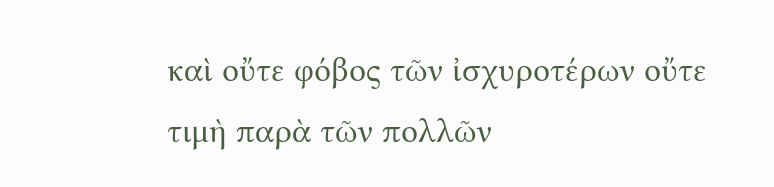καὶ οὔτε φόβος τῶν ἰσχυροτέρων οὔτε τιμὴ παρὰ τῶν πολλῶν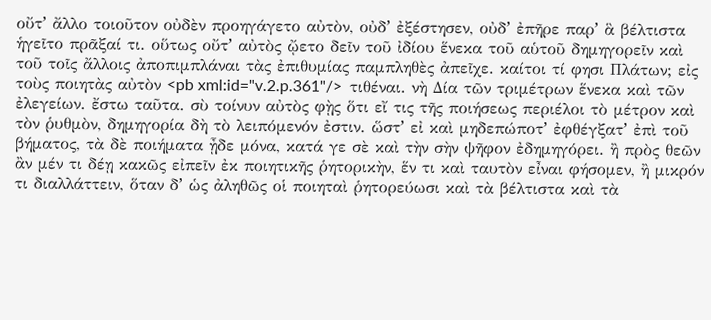οὔτʼ ἄλλο τοιοῦτον οὐδὲν προηγάγετο αὐτὸν, οὐδʼ ἐξέστησεν, οὐδʼ ἐπῆρε παρʼ ἃ βέλτιστα ἡγεῖτο πρᾶξαί τι. οὕτως οὔτʼ αὐτὸς ᾤετο δεῖν τοῦ ἰδίου ἕνεκα τοῦ αὑτοῦ δημηγορεῖν καὶ τοῦ τοῖς ἄλλοις ἀποπιμπλάναι τὰς ἐπιθυμίας παμπληθὲς ἀπεῖχε. καίτοι τί φησι Πλάτων; εἰς τοὺς ποιητὰς αὐτὸν <pb xml:id="v.2.p.361"/>  τιθέναι. νὴ Δία τῶν τριμέτρων ἕνεκα καὶ τῶν ἐλεγείων. ἔστω ταῦτα. σὺ τοίνυν αὐτὸς φῂς ὅτι εἴ τις τῆς ποιήσεως περιέλοι τὸ μέτρον καὶ τὸν ῥυθμὸν, δημηγορία δὴ τὸ λειπόμενόν ἐστιν. ὥστʼ εἰ καὶ μηδεπώποτʼ ἐφθέγξατʼ ἐπὶ τοῦ βήματος, τὰ δὲ ποιήματα ᾖδε μόνα, κατά γε σὲ καὶ τὴν σὴν ψῆφον ἐδημηγόρει. ἢ πρὸς θεῶν ἂν μέν τι δέῃ κακῶς εἰπεῖν ἐκ ποιητικῆς ῥητορικὴν, ἕν τι καὶ ταυτὸν εἶναι φήσομεν, ἢ μικρόν τι διαλλάττειν, ὅταν δʼ ὡς ἀληθῶς οἱ ποιηταὶ ῥητορεύωσι καὶ τὰ βέλτιστα καὶ τὰ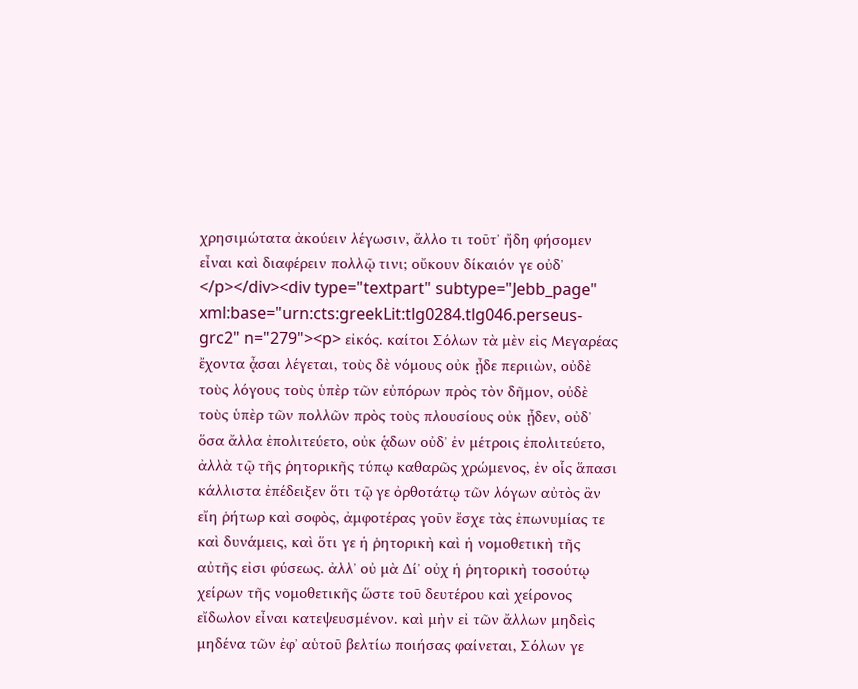χρησιμώτατα ἀκούειν λέγωσιν, ἄλλο τι τοῦτʼ ἤδη φήσομεν εἶναι καὶ διαφέρειν πολλῷ τινι; οὔκουν δίκαιόν γε οὐδʼ </p></div><div type="textpart" subtype="Jebb_page" xml:base="urn:cts:greekLit:tlg0284.tlg046.perseus-grc2" n="279"><p> εἰκός. καίτοι Σόλων τὰ μὲν εἰς Μεγαρέας ἔχοντα ᾆσαι λέγεται, τοὺς δὲ νόμους οὐκ ᾖδε περιιὼν, οὐδὲ τοὺς λόγους τοὺς ὑπὲρ τῶν εὐπόρων πρὸς τὸν δῆμον, οὐδὲ τοὺς ὑπὲρ τῶν πολλῶν πρὸς τοὺς πλουσίους οὐκ ᾖδεν, οὐδʼ ὅσα ἄλλα ἐπολιτεύετο, οὐκ ᾁδων οὐδʼ ἐν μέτροις ἐπολιτεύετο, ἀλλὰ τῷ τῆς ῥητορικῆς τύπῳ καθαρῶς χρώμενος, ἐν οἷς ἅπασι κάλλιστα ἐπέδειξεν ὅτι τῷ γε ὀρθοτάτῳ τῶν λόγων αὐτὸς ἂν εἴη ῥήτωρ καὶ σοφὸς, ἀμφοτέρας γοῦν ἔσχε τὰς ἐπωνυμίας τε καὶ δυνάμεις, καὶ ὅτι γε ἡ ῥητορικὴ καὶ ἡ νομοθετικὴ τῆς αὐτῆς εἰσι φύσεως. ἀλλʼ οὐ μὰ Δίʼ οὐχ ἡ ῥητορικὴ τοσούτῳ χείρων τῆς νομοθετικῆς ὥστε τοῦ δευτέρου καὶ χείρονος εἴδωλον εἶναι κατεψευσμένον. καὶ μὴν εἰ τῶν ἄλλων μηδεὶς μηδένα τῶν ἐφʼ αὑτοῦ βελτίω ποιήσας φαίνεται, Σόλων γε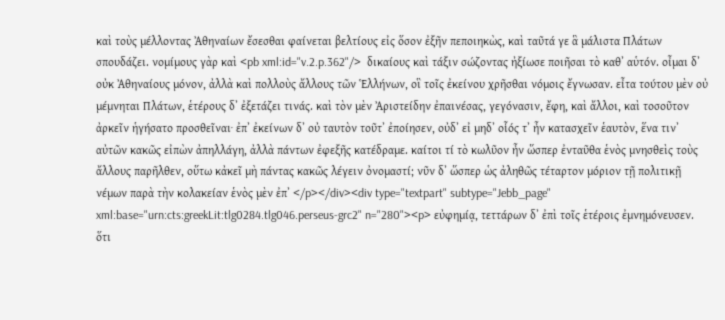καὶ τοὺς μέλλοντας Ἀθηναίων ἔσεσθαι φαίνεται βελτίους εἰς ὅσον ἐξῆν πεποιηκὼς, καὶ ταῦτά γε ἃ μάλιστα Πλάτων σπουδάζει. νομίμους γὰρ καὶ <pb xml:id="v.2.p.362"/>  δικαίους καὶ τάξιν σώζοντας ἠξίωσε ποιῆσαι τὸ καθʼ αὑτόν. οἶμαι δʼ οὐκ Ἀθηναίους μόνον, ἀλλὰ καὶ πολλοὺς ἄλλους τῶν Ἑλλήνων, οἳ τοῖς ἐκείνου χρῆσθαι νόμοις ἔγνωσαν. εἶτα τούτου μὲν οὐ μέμνηται Πλάτων, ἑτέρους δʼ ἐξετάζει τινάς. καὶ τὸν μὲν Ἀριστείδην ἐπαινέσας, γεγόνασιν, ἔφη, καὶ ἄλλοι, καὶ τοσοῦτον ἀρκεῖν ἡγήσατο προσθεῖναι· ἐπʼ ἐκείνων δʼ οὐ ταυτὸν τοῦτʼ ἐποίησεν, οὐδʼ εἰ μηδʼ οἷός τʼ ἦν κατασχεῖν ἑαυτὸν, ἕνα τινʼ αὐτῶν κακῶς εἰπὼν ἀπηλλάγη, ἀλλὰ πάντων ἐφεξῆς κατέδραμε. καίτοι τί τὸ κωλῦον ἦν ὥσπερ ἐνταῦθα ἑνὸς μνησθεὶς τοὺς ἄλλους παρῆλθεν, οὕτω κἀκεῖ μὴ πάντας κακῶς λέγειν ὀνομαστί; νῦν δʼ ὥσπερ ὡς ἀληθῶς τέταρτον μόριον τῇ πολιτικῇ νέμων παρὰ τὴν κολακείαν ἑνὸς μὲν ἐπʼ </p></div><div type="textpart" subtype="Jebb_page" xml:base="urn:cts:greekLit:tlg0284.tlg046.perseus-grc2" n="280"><p> εὐφημίᾳ, τεττάρων δʼ ἐπὶ τοῖς ἑτέροις ἐμνημόνευσεν. ὅτι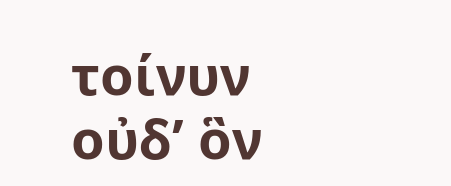τοίνυν οὐδʼ ὃν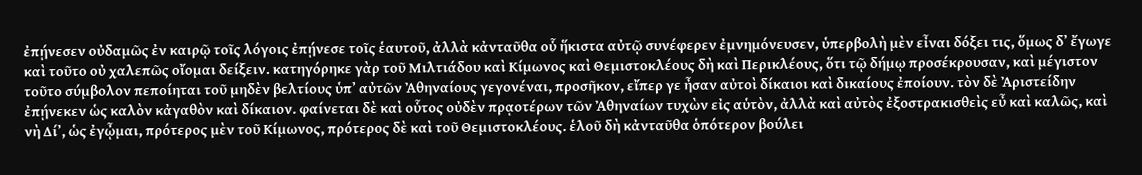ἐπῄνεσεν οὐδαμῶς ἐν καιρῷ τοῖς λόγοις ἐπῄνεσε τοῖς ἑαυτοῦ, ἀλλὰ κἀνταῦθα οὗ ἥκιστα αὐτῷ συνέφερεν ἐμνημόνευσεν, ὑπερβολὴ μὲν εἶναι δόξει τις, ὅμως δʼ ἔγωγε καὶ τοῦτο οὐ χαλεπῶς οἴομαι δείξειν. κατηγόρηκε γὰρ τοῦ Μιλτιάδου καὶ Κίμωνος καὶ Θεμιστοκλέους δὴ καὶ Περικλέους, ὅτι τῷ δήμῳ προσέκρουσαν, καὶ μέγιστον τοῦτο σύμβολον πεποίηται τοῦ μηδὲν βελτίους ὑπʼ αὐτῶν Ἀθηναίους γεγονέναι, προσῆκον, εἴπερ γε ἦσαν αὐτοὶ δίκαιοι καὶ δικαίους ἐποίουν. τὸν δὲ Ἀριστείδην ἐπῄνεκεν ὡς καλὸν κἀγαθὸν καὶ δίκαιον. φαίνεται δὲ καὶ οὗτος οὐδὲν πρᾳοτέρων τῶν Ἀθηναίων τυχὼν εἰς αὑτὸν, ἀλλὰ καὶ αὐτὸς ἐξοστρακισθεὶς εὖ καὶ καλῶς, καὶ νὴ Δίʼ, ὡς ἐγᾦμαι, πρότερος μὲν τοῦ Κίμωνος, πρότερος δὲ καὶ τοῦ Θεμιστοκλέους. ἑλοῦ δὴ κἀνταῦθα ὁπότερον βούλει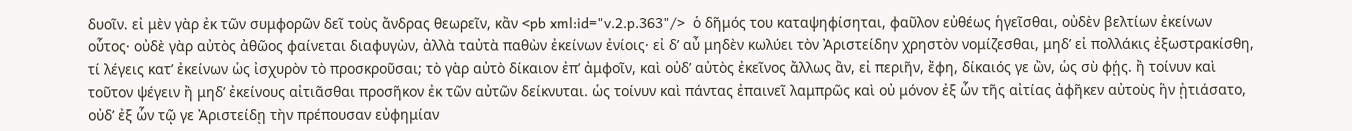δυοῖν. εἰ μὲν γὰρ ἐκ τῶν συμφορῶν δεῖ τοὺς ἄνδρας θεωρεῖν, κἂν <pb xml:id="v.2.p.363"/>  ὁ δῆμός του καταψηφίσηται, φαῦλον εὐθέως ἡγεῖσθαι, οὐδὲν βελτίων ἐκείνων οὗτος· οὐδὲ γὰρ αὐτὸς ἀθῶος φαίνεται διαφυγὼν, ἀλλὰ ταὐτὰ παθὼν ἐκείνων ἐνίοις· εἰ δʼ αὖ μηδὲν κωλύει τὸν Ἀριστείδην χρηστὸν νομίζεσθαι, μηδʼ εἰ πολλάκις ἐξωστρακίσθη, τί λέγεις κατʼ ἐκείνων ὡς ἰσχυρὸν τὸ προσκροῦσαι; τὸ γὰρ αὐτὸ δίκαιον ἐπʼ ἀμφοῖν, καὶ οὐδʼ αὐτὸς ἐκεῖνος ἄλλως ἂν, εἰ περιῆν, ἔφη, δίκαιός γε ὢν, ὡς σὺ φῄς. ἢ τοίνυν καὶ τοῦτον ψέγειν ἢ μηδʼ ἐκείνους αἰτιᾶσθαι προσῆκον ἐκ τῶν αὐτῶν δείκνυται. ὡς τοίνυν καὶ πάντας ἐπαινεῖ λαμπρῶς καὶ οὐ μόνον ἐξ ὧν τῆς αἰτίας ἀφῆκεν αὐτοὺς ἣν ᾐτιάσατο, οὐδʼ ἐξ ὧν τῷ γε Ἀριστείδῃ τὴν πρέπουσαν εὐφημίαν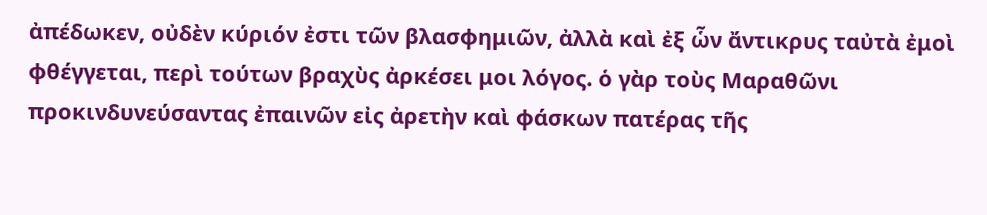ἀπέδωκεν, οὐδὲν κύριόν ἐστι τῶν βλασφημιῶν, ἀλλὰ καὶ ἐξ ὧν ἄντικρυς ταὐτὰ ἐμοὶ φθέγγεται, περὶ τούτων βραχὺς ἀρκέσει μοι λόγος. ὁ γὰρ τοὺς Μαραθῶνι προκινδυνεύσαντας ἐπαινῶν εἰς ἀρετὴν καὶ φάσκων πατέρας τῆς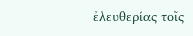ἐλευθερίας τοῖς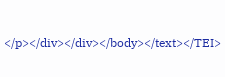</p></div></div></body></text></TEI>